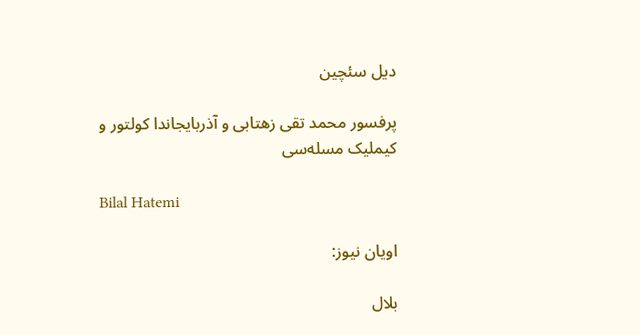دیل سئچین

پرفسور محمد تقی زهتابی و آذربایجاندا کولتور و کیملیک مسله‌سی

Bilal Hatemi

اویان نیوز:

بلال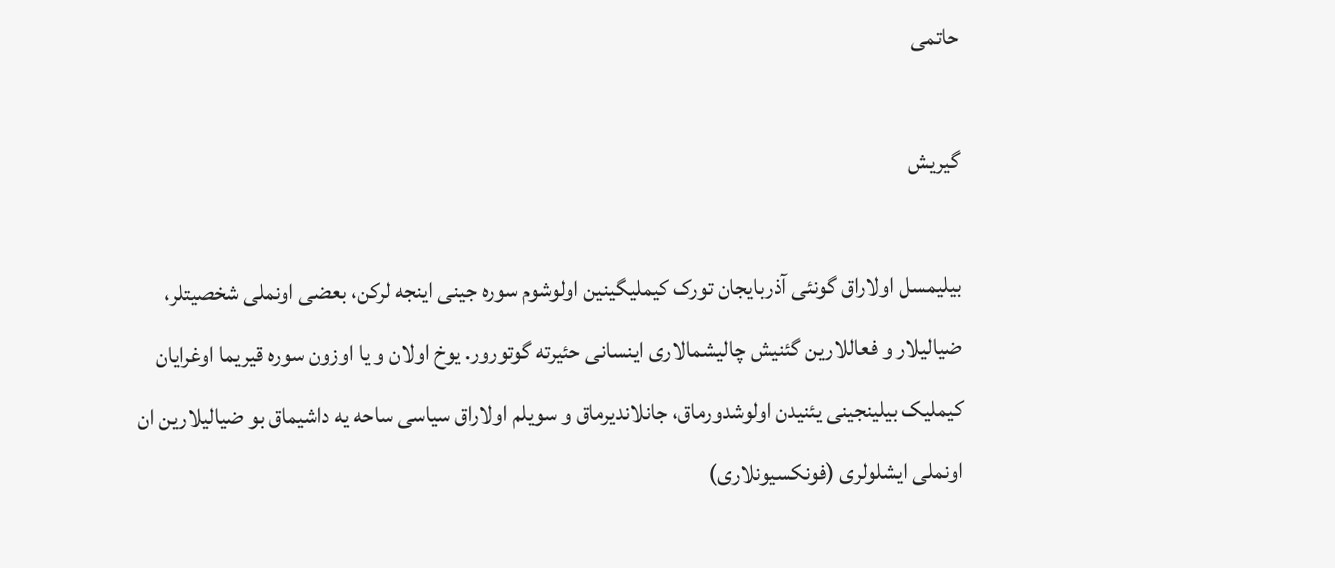حاتمی

گیریش

بیلیمسل اولاراق گونئی آذربایجان تورک کیملیگینین اولوشوم سوره جینی اینجه لرکن، بعضی اونملی شخصیتلر، ضیالیلار و فعاللارین گئنیش چالیشمالاری اینسانی حئیرته گوتورور. یوخ اولان و یا اوزون سوره قیریما اوغرایان کیملیک بیلینجینی یئنیدن اولوشدورماق، جانلاندیرماق و سویلم اولاراق سیاسی ساحه یه داشیماق بو ضیالیلارین ان اونملی ایشلولری (فونکسیونلاری)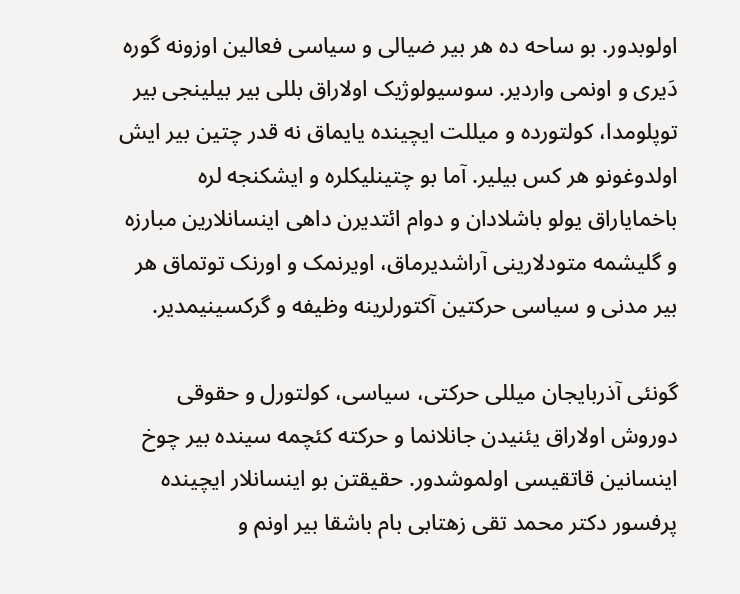اولوبدور. بو ساحه ده هر بیر ضیالی و سیاسی فعالین اوزونه گوره دَیری و اونمی واردیر. سوسیولوژیک اولاراق بللی بیر بیلینجی بیر توپلومدا، کولتورده و میللت ایچینده یایماق نه قدر چتین بیر ایش اولدوغونو هر کس بیلیر. آما بو چتینلیکلره و ایشکنجه لره باخمایاراق یولو باشلادان و دوام ائتدیرن داهی اینسانلارین مبارزه و گلیشمه متودلارینی آراشدیرماق، اویرنمک و اورنک توتماق هر بیر مدنی و سیاسی حرکتین آکتورلرینه وظیفه و گرکسینیمدیر.

گونئی آذربایجان میللی حرکتی، سیاسی، کولتورل و حقوقی دوروش اولاراق یئنیدن جانلانما و حرکته کئچمه سینده بیر چوخ اینسانین قاتقیسی اولموشدور. حقیقتن بو اینسانلار ایچینده پرفسور دکتر محمد تقی زهتابی بام باشقا بیر اونم و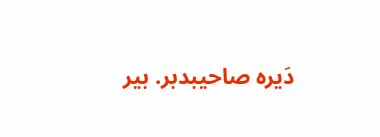دَیره صاحیبدبر. بیر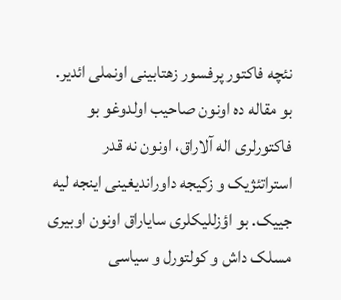نئچه فاکتور پرفسور زهتابینی اونملی ائدیر. بو مقاله ده اونون صاحیب اولدوغو بو فاکتورلری اله آلاراق، اونون نه قدر استراتئژیک و زکیجه داوراندیغینی اینجه لیه جییک. بو اؤزللیکلری سایاراق اونون اوبیری مسلک داش و کولتورل و سیاسی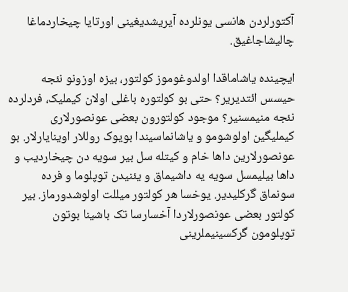آکتورلردن هانسی یونلرده آیریشدیغینی اورتایا چیخاردماغا چالیشاجاغیق.

ایچینده یاشاماقدا اولدوغوموز کولتور، بیزه اوزونو نئجه حیسس ائتدیریر؟ حتی بو کولتوره باغلی اولان کیملیک، فردلرده نئجه منیمسنیر؟ موجود کولتورون بعضی عونصورلاری کیملیگین اولوشومو و یاشانماسیندا بویوک روللار اوینایارلار. بو عونصورلارین داها خام و کیتله سل بیر سویه دن چیخاردیب و داها بیلیمسل سویه یه داشیماق و یئنیدن توپلوما و فرده سونماق گرکلیدیر. یوخسا هر کولتور میللت اولوشدورماز. بیر کولتور بعضی عونصورلاردا آخسارسا تک باشینا بوتون توپلومون گرکسینیملرینی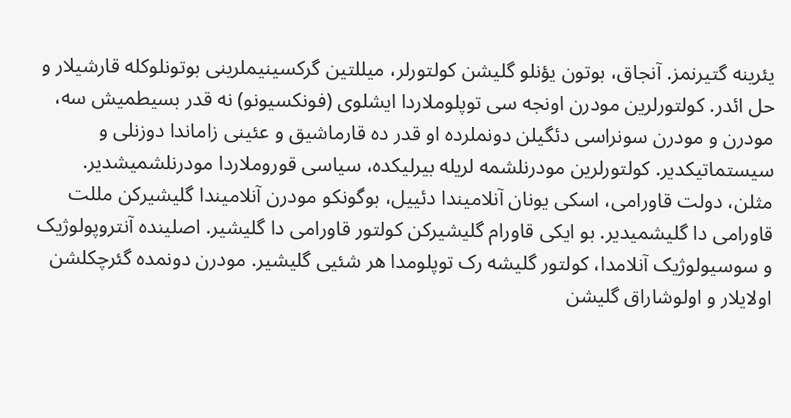یئرینه گتیرنمز. آنجاق، بوتون یؤنلو گلیشن کولتورلر، میللتین گرکسینیملرینی بوتونلوکله قارشیلار و حل ائدر. کولتورلرین مودرن اونجه سی توپلوملاردا ایشلوی (فونکسیونو) نه قدر بسیطمیش سه، مودرن و مودرن سونراسی دئگیلن دونملرده او قدر ده قارماشیق و عئینی زاماندا دوزنلی و سیستماتیکدیر. کولتورلرین مودرنلشمه لریله بیرلیکده، سیاسی قوروملاردا مودرنلشمیشدیر. مثلن، دولت قاورامی، اسکی یونان آنلامیندا دئییل، بوگونکو مودرن آنلامیندا گلیشیرکن مللت قاورامی دا گلیشمیدیر. بو ایکی قاورام گلیشیرکن کولتور قاورامی دا گلیشیر. اصلینده آنتروپولوژیک و سوسیولوژیک آنلامدا، کولتور گلیشه رک توپلومدا هر شئیی گلیشیر. مودرن دونمده گئرچکلشن اولایلار و اولوشاراق گلیشن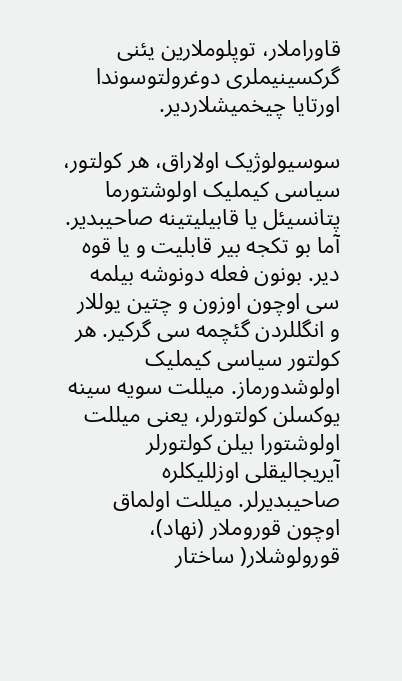قاوراملار، توپلوملارین یئنی گرکسینیملری دوغرولتوسوندا اورتایا چیخمیشلاردیر.

سوسیولوژیک اولاراق، هر کولتور، سیاسی کیملیک اولوشتورما پتانسیئل یا قابیلیتینه صاحیبدیر. آما بو تکجه بیر قابلیت و یا قوه دیر. بونون فعله دونوشه بیلمه سی اوچون اوزون و چتین یوللار و انگللردن گئچمه سی گرکیر. هر کولتور سیاسی کیملیک اولوشدورماز. میللت سویه سینه یوکسلن کولتورلر، یعنی میللت اولوشتورا بیلن کولتورلر آیریجالیقلی اوزللیکلره صاحیبدیرلر. میللت اولماق اوچون قوروملار (نهاد)، قورولوشلار( ساختار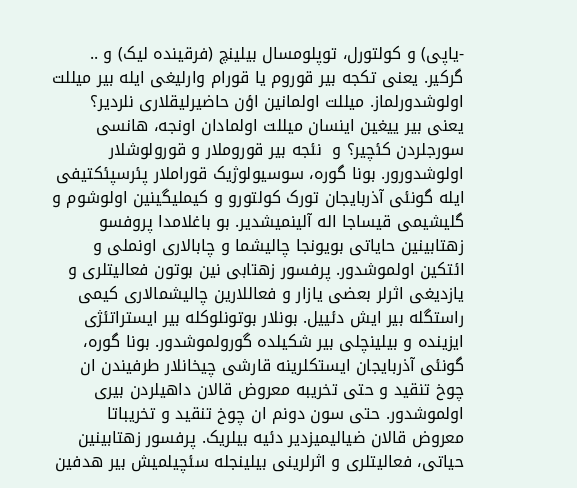-یاپی) و کولتورل، توپلومسال بیلینچ (فرقینده لیک) و .. گرکیر. یعنی تکجه بیر قوروم یا قورام وارلیغی ایله بیر میللت اولوشدورلماز. میللت اولمانین اؤن حاضیرلیقلاری نلردیر؟ یعنی بیر ییغین اینسان میللت اولمادان اونجه، هانسی سورجلردن کئچیر؟ و  نئجه بیر قوروملار و قورولوشلار اولوشدورور. بونا گوره، سوسیولوژیک قوراملار پئرسپئکتیفی ایله گونئی آذربایجان تورک کولتورو و کیملیگینین اولوشوم و گلیشیمی قیساجا اله آلینمیشدیر. بو باغلامدا پروفسو زهتابینین حایاتی بویونجا چالیشما و چابالاری اونملی و ائتکین اولموشدور. پرفسور زهتابی نین بوتون فعالیتلری و یازدیغی اثرلر بعضی یازار و فعاللارین چالیشمالاری کیمی راستگله بیر ایش دئییل. بونلار بوتونلوکله بیر ایستراتئژی ایزینده و بیلینچلی بیر شکیلده گورولموشدور. بونا گوره، گونئی آذربایجان ایستکلرینه قارشی چیخانلار طرفیندن ان چوخ تنقید و حتی تخریبه معروض قالان داهیلردن بیری اولموشدور. حتی سون دونم ان چوخ تنقید و تخریباتا معروض قالان ضیالیمیزدیر دئیه بیلریک. پرفسور زهتابینین حیاتی، فعالیتلری و اثرلرینی بیلینجله سئچیلمیش بیر هدفین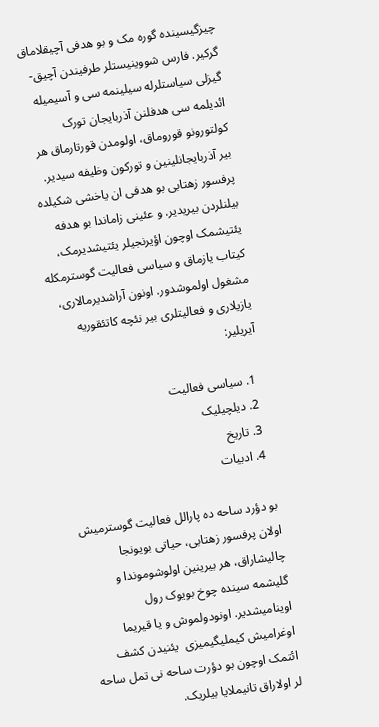چیزگیسینده گوره مک و بو هدفی آچیقلاماق گرکیر. فارس شووینیستلر طرفیندن آچیق-گیزلی سیاستلرله سیلینمه سی و آسیمیله ائدیلمه سی هدفلنن آذربایجان تورک کولتورونو قوروماق، اولومدن قورتارماق هر بیر آذربایجانلینین و تورکون وظیفه سیدیر. پرفسور زهتابی بو هدفی ان یاخشی شکیلده بیلنلردن بیریدیر. و عئینی زاماندا بو هدفه یئتیشمک اوچون اؤیرنجیلر یئتیشدیرمک، کیتاب یازماق و سیاسی فعالیت گوسترمکله مشغول اولموشدور. اونون آراشدیرمالاری، یازیلاری و فعالیتلری بیر نئچه کاتئقوریه آیریلیر:

  1. سیاسی فعالیت
  2. دیلچیلیک
  3. تاریخ
  4. ادبیات

بو دؤرد ساحه ده پارالل فعالیت گوسترمیش اولان پرفسور زهتابی، حیاتی بویونجا چالیشاراق، هر بیرینین اولوشوموندا و گلیشمه سینده چوخ بویوک رول اوینامیشدیر. اونودولموش و یا قیریما اوغرامیش کیملیگیمیزی  یئنیدن کشف ائتمک اوچون بو دؤرت ساحه نی تمل ساحه لر اولاراق تانیملایا بیلریک.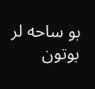بو ساحه لر بوتون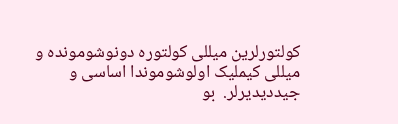کولتورلرین میللی کولتوره دونوشومونده و میللی کیملیک اولوشوموندا اساسی و جیددیدیرلر.  بو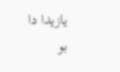یازیدا دا بو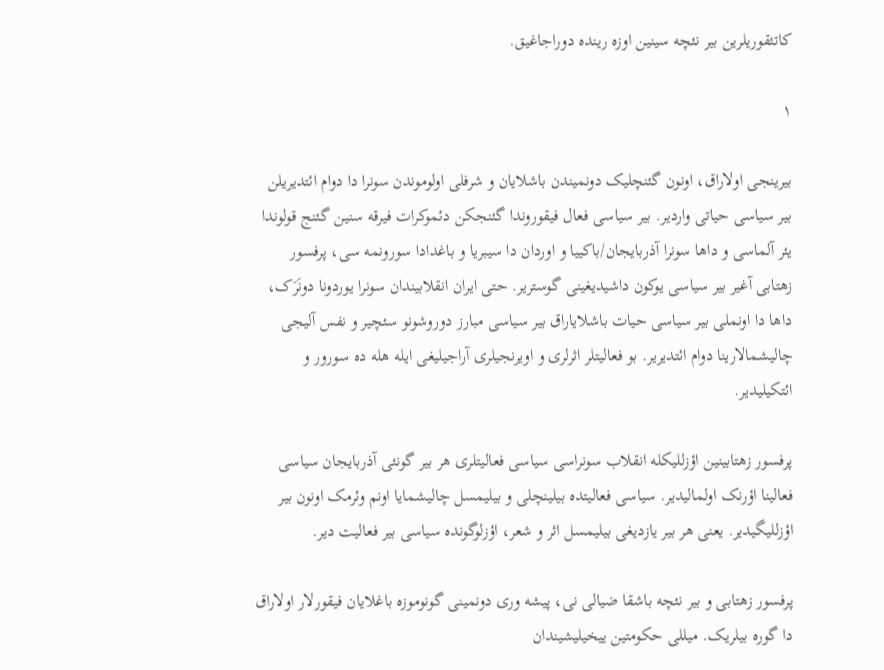کاتئقوریلرین بیر نئچه سینین اوزه رینده دوراجاغیق.

۱

بیرینجی اولاراق، اونون گئنچلیک دونمیندن باشلایان و شرفلی اولوموندن سونرا دا دوام ائتدیریلن بیر سیاسی حیاتی واردیر. بیر سیاسی فعال فیقوروندا گئنجکن دئموکرات فیرقه سنین گئنج قولوندا یئر آلماسی و داها سونرا آذربایجان/باکییا و اوردان دا سیبریا و باغدادا سورونمه سی، پرفسور زهتابی آغیر بیر سیاسی یوکون داشیدیغینی گوستریر. حتی ایران انقلابیندان سونرا یوردونا دونَرَک، داها دا اونملی بیر سیاسی حیات باشلایاراق بیر سیاسی مبارز دوروشونو سئچیر و نفس آلیجی چالیشمالارینا دوام ائتدیریر. بو فعالیتلر اثرلری و اویرنجیلری آراجیلیغی ایله هله ده سورور و ائتکیلیدیر.

پرفسور زهتابینین اؤزللیکله انقلاب سونراسی سیاسی فعالیتلری هر بیر گونئی آذربایجان سیاسی فعالینا اؤرنک اولمالیدیر. سیاسی فعالیتده بیلینچلی و بیلیمسل چالیشمایا اونم وئرمک اونون بیر اؤزللیگیدیر. یعنی هر بیر یازدیغی بیلیمسل اثر و شعر، اؤزلوگونده سیاسی بیر فعالیت دیر.

پرفسور زهتابی و بیر نئچه باشقا ضیالی نی، پیشه وری دونمینی گونوموزه باغلایان فیقورلار اولاراق دا گوره بیلریک. میللی حکومتین ییخیلیشیندان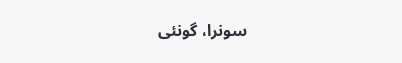سونرا، گونئی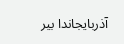آذربایجاندا بیر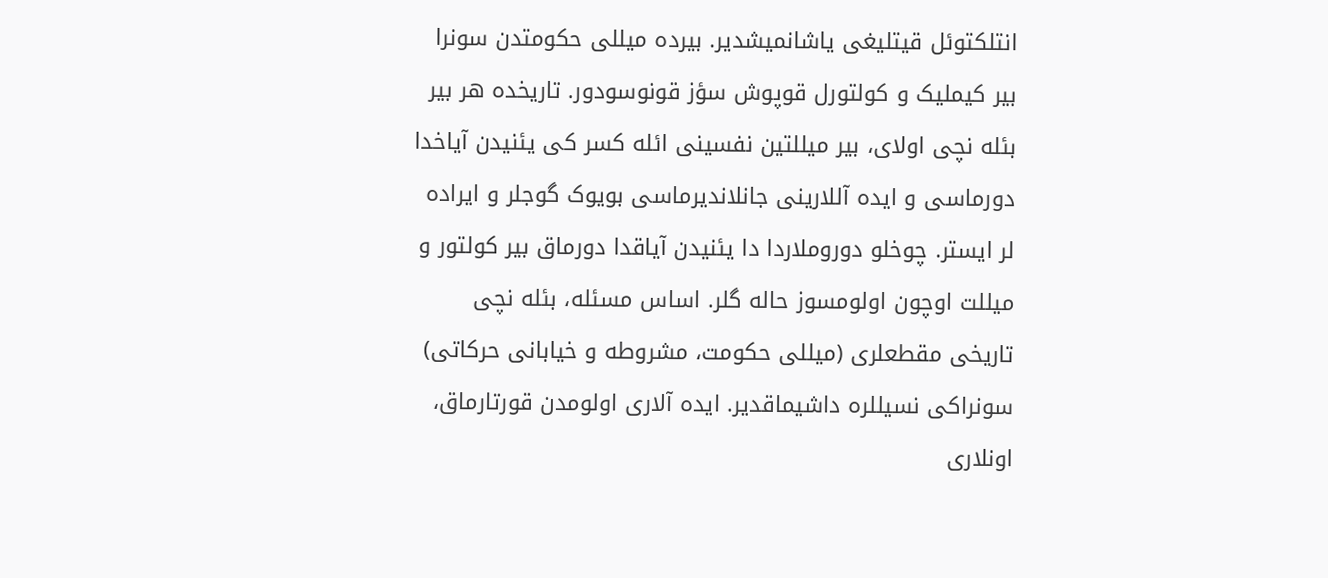انتلکتوئل قیتلیغی یاشانمیشدیر. بیرده میللی حکومتدن سونرا بیر کیملیک و کولتورل قوپوش سؤز قونوسودور. تاریخده هر بیر بئله نچی اولای، بیر میللتین نفسینی ائله کسر کی یئنیدن آیاخدا دورماسی و ایده آللارینی جانلاندیرماسی بویوک گوجلر و ایراده لر ایستر. چوخلو دوروملاردا دا یئنیدن آیاقدا دورماق بیر کولتور و میللت اوچون اولومسوز حاله گلر. اساس مسئله، بئله نچی تاریخی مقطعلری (میللی حکومت، مشروطه و خیابانی حرکاتی) سونراکی نسیللره داشیماقدیر. ایده آلاری اولومدن قورتارماق، اونلاری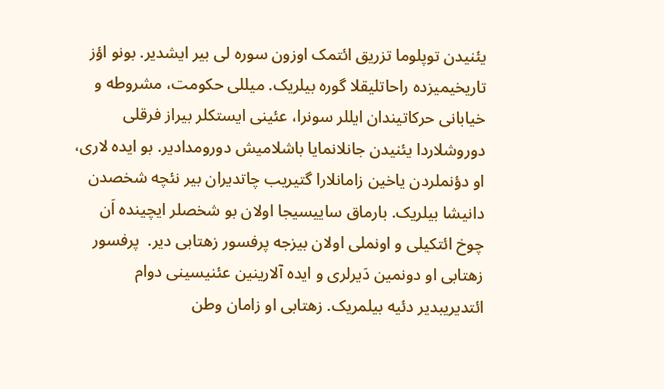یئنیدن توپلوما تزریق ائتمک اوزون سوره لی بیر ایشدیر. بونو اؤز تاریخیمیزده راحاتلیقلا گوره بیلریک. میللی حکومت، مشروطه و خیابانی حرکاتیندان ایللر سونرا، عئینی ایستکلر بیراز فرقلی دوروشلاردا یئنیدن جانلانمایا باشلامیش دورومدادیر. بو ایده لاری، او دؤنملردن یاخین زامانلارا گتیریب چاتدیران بیر نئچه شخصدن دانیشا بیلریک. بارماق ساییسیجا اولان بو شخصلر ایچینده اَن چوخ ائتکیلی و اونملی اولان بیزجه پرفسور زهتابی دیر.  پرفسور زهتابی او دونمین دَیرلری و ایده آلارینین عئنیسینی دوام ائتدیریبدیر دئیه بیلمریک. زهتابی او زامان وطن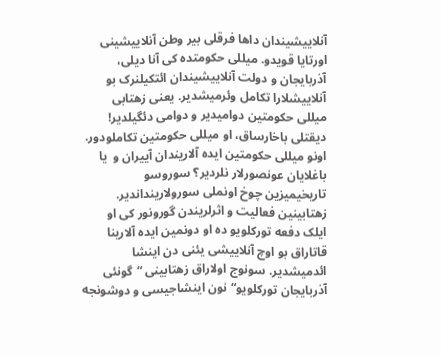آنلاییشیندان داها فرقلی بیر وطن آنلاییشینی اورتایا قویدو. میللی حکومتده کی آنا دیلی، آذربایجان و دولت آنلاییشیندان ائتکیلنرک بو آنلاییشلارا تکامل وئرمیشدیر. یعنی زهتابی میللی حکومتین دوامیدیر و دوامی دئگیلدیر! دیقتلی باخارساق، او میللی حکومتین تکاملودور. اونو میللی حکومتین ایده آلاریندان آییران و  یا باغلایان عونصورلار نلردیر؟ سوروسو تاریخیمیزین چوخ اونملی سورولارینداندیر. زهتابینین فعالیت و اثرلریندن گورونور کی او ایلک دفعه تورکلویو ده او دونمین ایده آلارینا قاتاراق بو اوچ آنلاییشی یئنی دن اینشا ائدمیشدیر. سونوج اولاراق زهتابینی “گونئی آذربایجان تورکلویو“نون اینشاجیسی و دوشونجه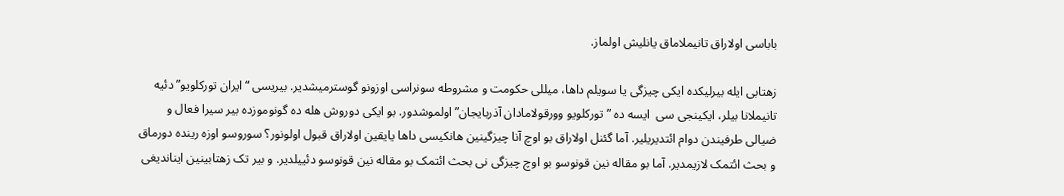باباسی اولاراق تانیملاماق یانلیش اولماز.

زهتابی ایله بیرلیکده ایکی چیزگی یا سویلم داها، میللی حکومت و مشروطه سونراسی اوزونو گوسترمیشدیر. بیریسی “ایران تورکلویو” دئیه تانیملانا بیلر، ایکینجی سی  ایسه ده ” تورکلویو وورقولامادان آذربایجان” اولموشدور. بو ایکی دوروش هله ده گونوموزده بیر سیرا فعال و ضیالی طرفیندن دوام ائتدیریلیر. آما گئنل اولاراق بو اوچ آنا چیزگینین هانکیسی داها یایقین اولاراق قبول اولونور؟ سوروسو اوزه رینده دورماق و بحث ائتمک لازیمدیر. آما بو مقاله نین قونوسو بو اوچ چیزگی نی بحث ائتمک بو مقاله نین قونوسو دئییلدیر. و بیر تک زهتابینین ایناندیغی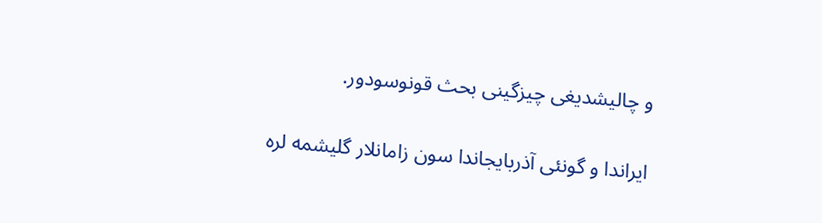و چالیشدیغی چیزگینی بحث قونوسودور.

ایراندا و گونئی آذربایجاندا سون زامانلار گلیشمه لره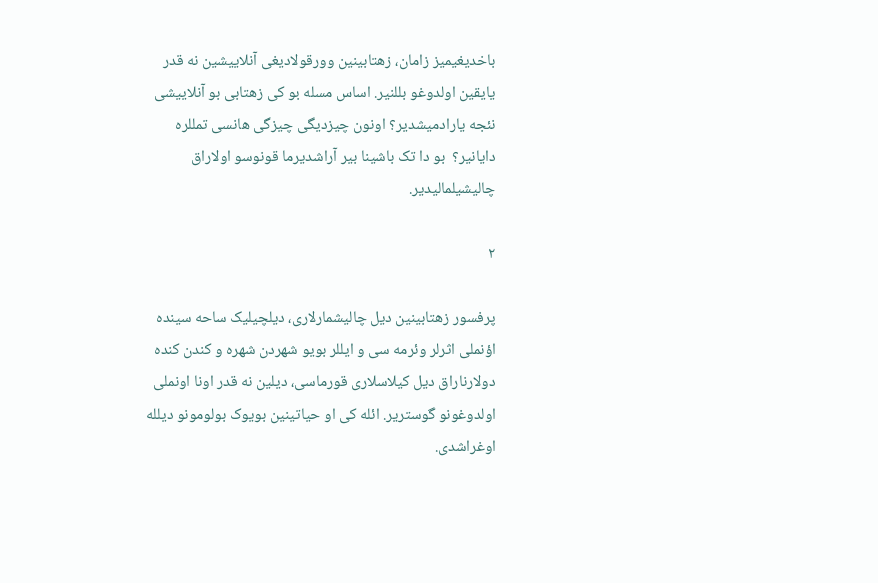باخدیغیمیز زامان، زهتابینین وورقولادیغی آنلاییشین نه قدر یایقین اولدوغو بللنیر. اساس مسله بو کی زهتابی بو آنلاییشی نئجه یارادمیشدیر؟ اونون چیزدیگی چیزگی هانسی تمللره دایانیر؟  بو دا تک باشینا بیر آراشدیرما قونوسو اولاراق چالیشیلمالیدیر.

۲

پرفسور زهتابینین دیل چالیشمارلاری، دیلچیلیک ساحه سینده اؤنملی اثرلر وئرمه سی و ایللر بویو شهردن شهره و کندن کنده دولارناراق دیل کیلاسلاری قورماسی، دیلین نه قدر اونا اونملی اولدوغونو گوستریر. ائله کی او حیاتینین بویوک بولومونو دیلله اوغراشدی.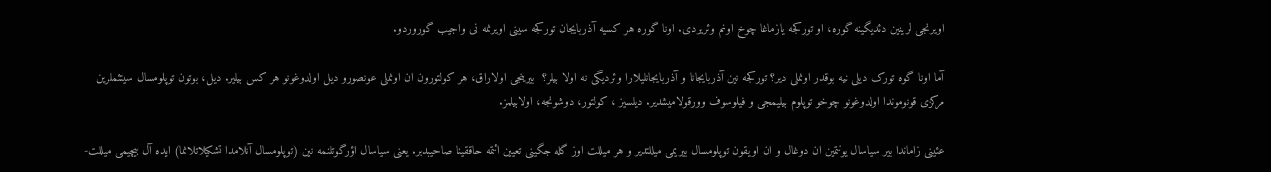اویرنجی لرینین دئدیگینه گوره، او تورکجه یازماغا چوخ اونم وئریردی. اونا گوره هر کسیه آذربایجان تورکجه سینی اویرنمه نی واجیب گوروردو.

آما اونا گوه تورک دیلی نیه بوقدر اونملی دیر؟ تورکجه نین آذربایجانا و آذربایجانلیلارا وئردیگی نه اولا بیلر؟  بیرینجی اولاراق، هر کولتورون ان اونملی عونصورو دیل اولدوغونو هر کس بیلیر. دیل، بوتون توپلومسال سیتئملرین مرکزی قونوموندا اولدوغونو چوخو توپلوم بیلیمجی و فیلوسوف وورقولامیشدیر. دیلسیز ، کولتور، دوشونجه، اولابیلمز.

عئینی زاماندا بیر سیاسال یونتمین ان دوغال و ان اویقون توپلومسال بیریمی میللتدیر و هر میللت اوز گله جگینی تعیین ائتمه حاققینا صاحیبدبر. یعنی سیاسال اؤرگوتلنمه نین (توپلومسال آنلامدا تشکیلاتلانما) ایده آل بیچیمی میللت-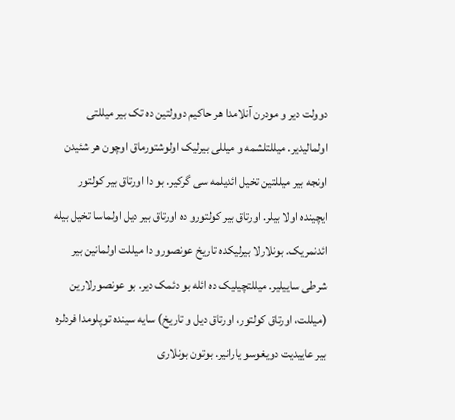دوولت دیر و مودرن آنلامدا هر حاکیم دوولتین ده تک بیر میللتی اولمالیدیر. میللتلشمه و میللی بیرلیک اولوشتورماق اوچون هر شئیدن اونجه بیر میللتین تخیل ائدیلمه سی گرکیر. بو دا اورتاق بیر کولتور ایچینده اولا بیلر. اورتاق بیر کولتورو ده اورتاق بیر دیل اولماسا تخیل بیله ائدنمریک. بونلارلا بیرلیکده تاریخ عونصورو دا میللت اولمانین بیر شرطی ساییلیر. میللتچیلیک ده ائله بو دئمک دیر. بو عونصورلارین (میللت، اورتاق کولتور، اورتاق دیل و تاریخ) سایه سینده توپلومدا فردلره بیر عاییدیت دویغوسو یارانیر. بوتون بونلاری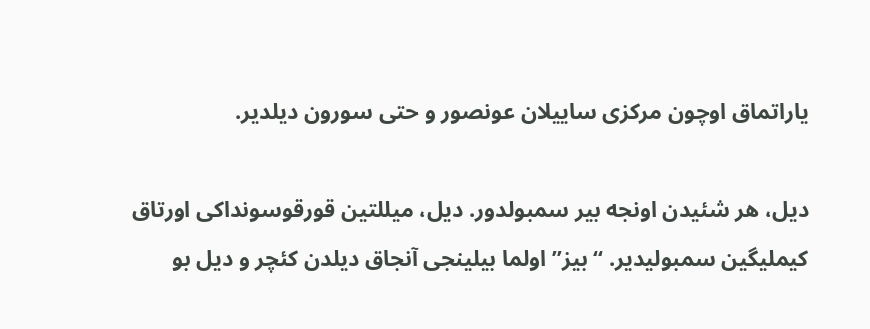یاراتماق اوچون مرکزی ساییلان عونصور و حتی سورون دیلدیر.

دیل، هر شئیدن اونجه بیر سمبولدور. دیل، میللتین قورقوسونداکی اورتاق کیملیگین سمبولیدیر. “بیز” اولما بیلینجی آنجاق دیلدن کئچر و دیل بو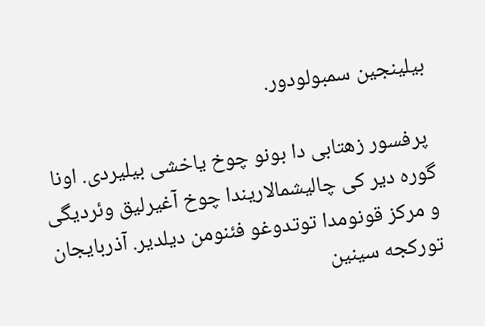بیلینجین سمبولودور.

 پرفسور زهتابی دا بونو چوخ یاخشی بیلیردی. اونا گوره دیر کی چالیشمالاریندا چوخ آغیرلیق وئردیگی و مرکز قونومدا توتدوغو فئنومن دیلدیر. آذربایجان تورکجه سینین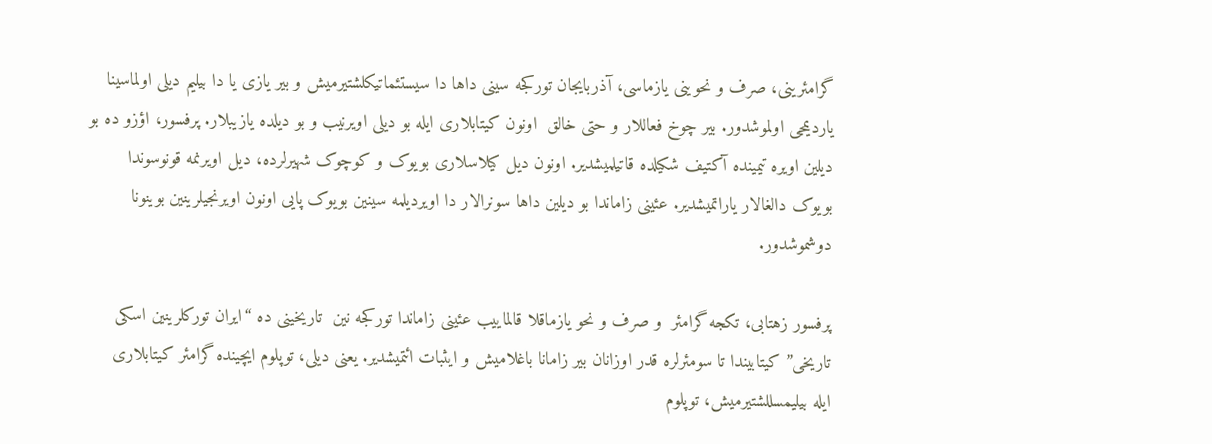گرامئرینی، صرف و نحوینی یازماسی، آذربایجان تورکجه سینی داها دا سیستئماتیکلشتیرمیش و بیر یازی یا دا بیلیم دیلی اولماسینا یاردیمجی اولموشدور. بیر چوخ فعاللار و حتی خالق  اونون کیتابلاری ایله بو دیلی اویرنیب و بو دیلده یازیبلار. پرفسور، اؤزو ده بو دیلین اویره تیمینده آکتیف شکیلده قاتیلمیشدیر. اونون دیل کیلاسلاری بویوک و کوچوک شهیرلرده، دیل اویرنمه قونوسوندا بویوک دالغالار یاراتمیشدیر. عئینی زاماندا بو دیلین داها سونرالار دا اویردیلمه سینین بویوک پایی اونون اویرنجیلرینین بوینونا دوشموشدور.

پرفسور زهتابی، تکجه گرامئر  و صرف و نحو یازماقلا قالماییب عئینی زاماندا تورکجه نین  تاریخینی ده “ایران تورکلرینین اسکی تاریخی” کیتابیندا تا سومئرلره قدر اوزانان بیر زامانا باغلامیش و ایثبات ائتمیشدیر. یعنی دیلی، توپلوم ایچینده گرامئر کیتابلاری ایله بیلیمسللشتیرمیش، توپلوم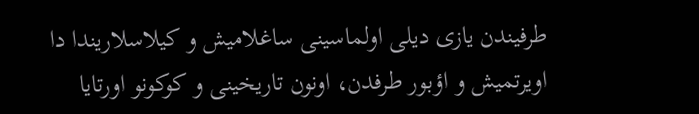طرفیندن یازی دیلی اولماسینی ساغلامیش و کیلاسلاریندا دا اویرتمیش و اؤبور طرفدن، اونون تاریخینی و کوکونو اورتایا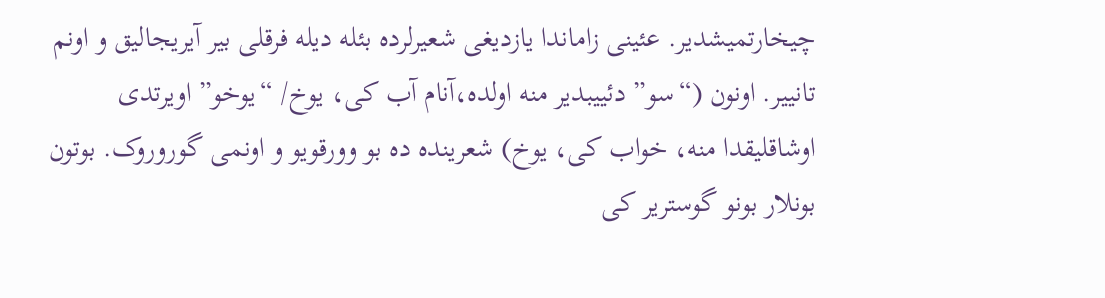چیخارتمیشدیر. عئینی زاماندا یازدیغی شعیرلرده بئله دیله فرقلی بیر آیریجالیق و اونم تانییر. اونون (“سو” دئییبدیر منه اولده،آنام آب کی، یوخ/ “یوخو” اویرتدی اوشاقلیقدا منه، خواب کی، یوخ) شعرینده ده بو وورقویو و اونمی گوروروک. بوتون بونلار بونو گوستریر کی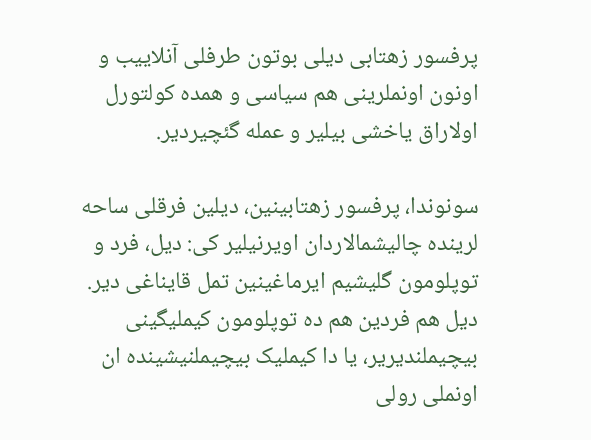پرفسور زهتابی دیلی بوتون طرفلی آنلاییب و اونون اونملرینی هم سیاسی و همده کولتورل اولاراق یاخشی بیلیر و عمله گئچیردیر.

سونوندا، پرفسور زهتابینین، دیلین فرقلی ساحه لرینده چالیشمالاردان اویرنیلیر کی: دیل، فرد و توپلومون گلیشیم ایرماغینین تمل قایناغی دیر. دیل هم فردین هم ده توپلومون کیملیگینی بیچیملندیریر، یا دا کیملیک بیچیملنیشینده ان اونملی رولی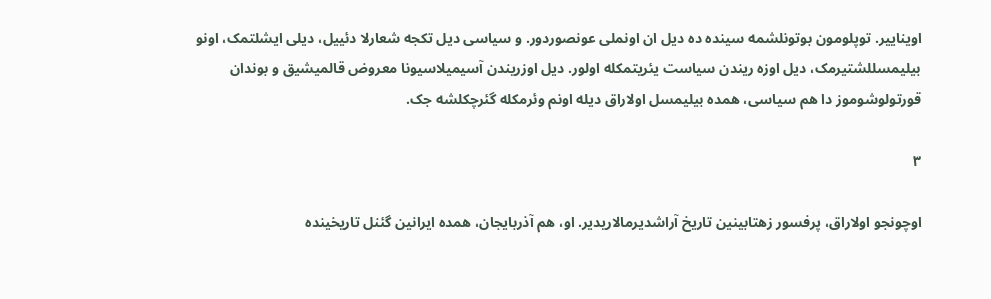اویناییر. توپلومون بوتونلشمه سینده ده دیل ان اونملی عونصوردور. و سیاسی دیل تکجه شعارلا دئییل، دیلی ایشلتمک، اونو بیلیمسللشتیرمک، دیل اوزه ریندن سیاست یئریتمکله اولور. دیل اوزریندن آسیمیلاسیونا معروض قالمیشیق و بوندان قورتولوشوموز دا هم سیاسی، همده بیلیمسل اولاراق دیله اونم وئرمکله گئرچکلشه جک.

۳

اوچونجو اولاراق، پرفسور زهتابینین تاریخ آراشدیرمالاریدیر. او، هم آذربایجان، همده ایرانین گئنل تاریخینده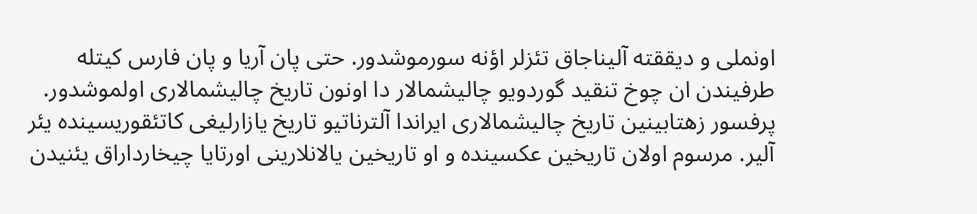اونملی و دیققته آلیناجاق تئزلر اؤنه سورموشدور. حتی پان آریا و پان فارس کیتله طرفیندن ان چوخ تنقید گوردویو چالیشمالار دا اونون تاریخ چالیشمالاری اولموشدور. پرفسور زهتابینین تاریخ چالیشمالاری ایراندا آلترناتیو تاریخ یازارلیغی کاتئقوریسینده یئر آلیر. مرسوم اولان تاریخین عکسینده و او تاریخین یالانلارینی اورتایا چیخارداراق یئنیدن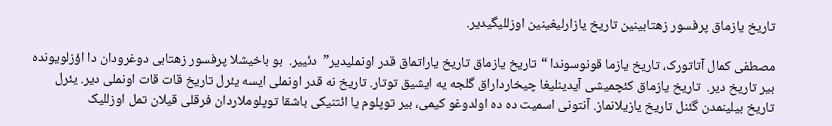تاریخ یازماق پرفسور زهتابینین تاریخ یازارلیغینین اوزللیگیدیر.

مصطفی کمال آتاتورک، تاریخ یازما قونوسوندا “تاریخ یازماق تاریخ یاراتماق قدر اونملیدیر”  دئییر.  بو باخیشلا پرفسور زهتابی دوغرودان دا اؤزلویونده بیر تاریخ دیر.  تاریخ یازماق کئچمیشی آیدینلیغا چیخارداراق گلجه یه ایشیق توتار. تاریخ نه قدر اونملی ایسه یئرل تاریخ قات قات اونملی دیر. یئرل تاریخ بیلینمدن گئنل تاریخ یازیلانماز. آنتونی اسمیت ده ده اولدوغو کیمی، بیر توپلوم یا ائتنیکی باشقا توپلوملاردان فرقلی قیلان تمل اوزللیک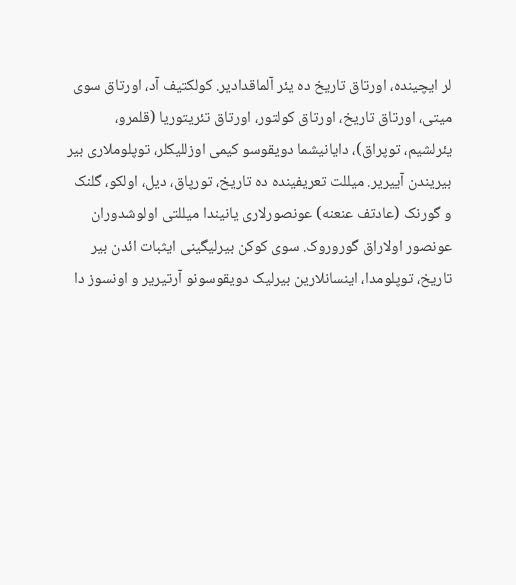لر ایچینده، اورتاق تاریخ ده یئر آلماقدادیر. کولکتیف آد، اورتاق سوی میتی، اورتاق تاریخ، اورتاق کولتور، اورتاق تئریتوریا (قلمرو، یئرلشیم، توپراق)، دایانیشما دویقوسو کیمی اوزللیکلر، توپلوملاری بیر بیریندن آییریر. میللت تعریفینده ده تاریخ، تورپاق، دیل، اولکو، گلنک و گورنک (عادتف عنعنه) عونصورلاری یانیندا میللتی اولوشدوران عونصور اولاراق گوروروک. سوی کوکن بیرلیگینی ایثبات ائدن بیر تاریخ، توپلومدا، اینسانلارین بیرلیک دویقوسونو آرتیریر و اونسوز دا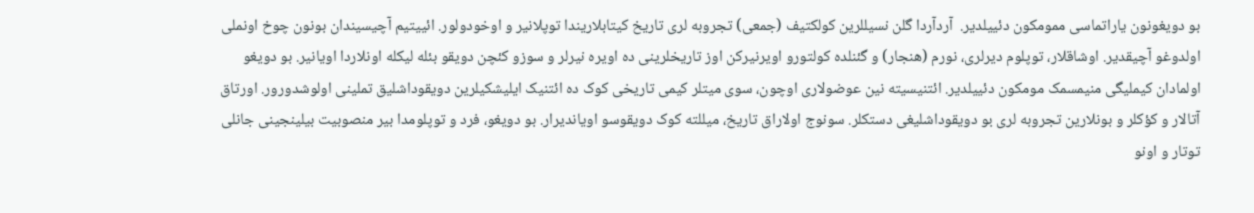بو دویغونون یاراتماسی ممومکون دئییلدیر.  آردآردا گلن نسیللرین کولکتیف (جمعی) تجروبه لری تاریخ کیتابلاریندا توپلانیر و اوخودولور. ائییتیم آچیسیندان بونون چوخ اونملی اولدوغو آچیقدیر. اوشاقلار، توپلوم دیرلری، نورم (هنجار) و گئنلده کولتورو اویرنیرکن اوز تاریخلرینی ده اویره نیرلر و سوزو کئچن دویقو بئله لیکله اونلاردا اویانیر. بو دویغو اولمادان کیملیگی منیمسمک مومکون دئییلدیر. ائتنیسیته نین عوضولاری اوچون، سوی میتلر کیمی تاریخی کوک ده ائتنیک ایلیشکیلرین دویقوداشلیق تملینی اولوشدورور. اورتاق آتالار و کؤکلر و بونلارین تجروبه لری بو دویقوداشلیغی دستکلر. سونوج اولاراق تاریخ، میللته کوک دویقوسو اویاندیرار. بو دویغو، فرد و توپلومدا بیر منصوبیت بیلینجینی جانلی توتار و اونو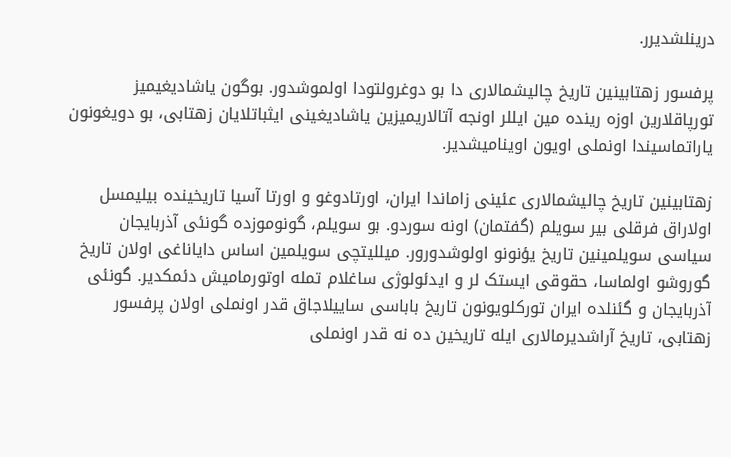درینلشدیرر.

پرفسور زهتابینین تاریخ چالیشمالاری دا بو دوغرولتودا اولموشدور. بوگون یاشادیغیمیز تورپاقلارین اوزه رینده مین ایللر اونجه آتالاریمیزین یاشادیغینی ایثباتلایان زهتابی، بو دویغونون یاراتماسیندا اونملی اویون اوینامیشدیر.

زهتابینین تاریخ چالیشمالاری عئینی زاماندا ایران، اورتادوغو و اورتا آسیا تاریخینده بیلیمسل اولاراق فرقلی بیر سویلم (گفتمان) اونه سوردو. بو سویلم، گونوموزده گونئی آذربایجان سیاسی سویلمینین تاریخ یؤنونو اولوشدورور. میللیتچی سویلمین اساس دایاناغی اولان تاریخ گوروشو اولماسا، حقوقی ایستک لر و ایدئولوژی ساغلام تمله اوتورمامیش دئمکدیر. گونئی آذربایجان و گئنلده ایران تورکلویونون تاریخ باباسی ساییلاجاق قدر اونملی اولان پرفسور زهتابی، تاریخ آراشدیرمالاری ایله تاریخین ده نه قدر اونملی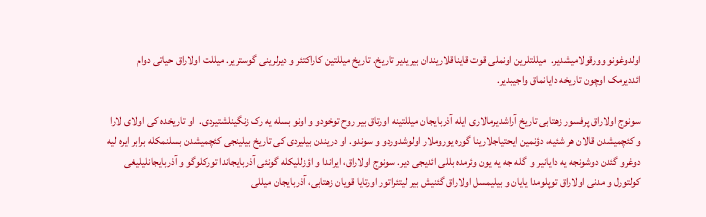اولدوغونو وورقولامیشدیر.  میللتلرین اونملی قوت قایناقلاریندان بیریدیر تاریخ. تاریخ میللتین کاراکتئر و دیرلرینی گوستریر. میللت اولاراق حیاتی دوام ائددیرمک اوچون تاریخه دایانماق واجیبدیر.

سونوج اولاراق پرفسور زهتابی تاریخ آراشدیرمالاری ایله آذربایجان میللتینه اورتاق بیر روح توخودو و اونو بسله یه رک زنگینلشتیردی.  او تاریخده کی اولای لارا و کئچمیشدن قالان هر شئیه، دؤنمین ایحتیاجلارینا گوره یوروملار اولوشدوردو و سوندو. او دریندن بیلیردی کی تاریخ بیلینجی کئچمیشدن بسلنمکله برابر ایره لیه دوغرو گئدن دوشونجه یه دایانیر و  گله جه یه یون وئرمده بللی ائدیجی دیر. سونوج اولاراق، ایراندا و اؤزللیکله گونئی آذربایجاندا تورکلوگو و آذربایجانلیلیغی کولتورل و مدنی اولاراق توپلومدا یایان و بیلیمسل اولاراق گئنیش بیر لیتئراتور اورتایا قویان زهتابی، آذربایجان میللی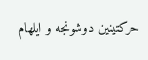حرکتینین دوشونجه و ایلهام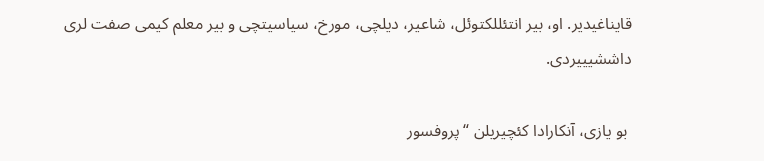قایناغیدیر. او، بیر انتئللکتوئل، شاعیر، دیلچی، مورخ، سیاسیتچی و بیر معلم کیمی صفت لری داششیییردی.

 بو یازی، آنکارادا کئچیریلن “پروفسور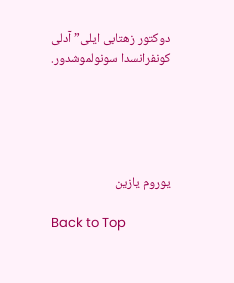دوکتور زهتابی ایلی” آدلی کونفرانسدا سونولموشدور.





یوروم یازین

Back to Top